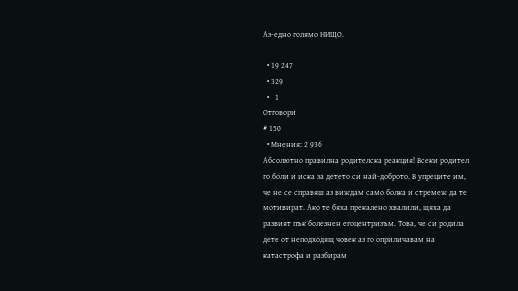Аз-едно голямо НИЩО.

  • 19 247
  • 329
  •   1
Отговори
# 150
  • Мнения: 2 936
Абсолютно правилна родителска реакция! Всеки родител го боли и иска за детето си най-доброто. В упреците им, че не се справяш аз виждам само болка и стремеж да те мотивират. Ако те бяха прекалено хвалили, щяха да развият пък болезнен егоцентризъм. Това, че си родила дете от неподходящ човек аз го оприличавам на катастрофа и разбирам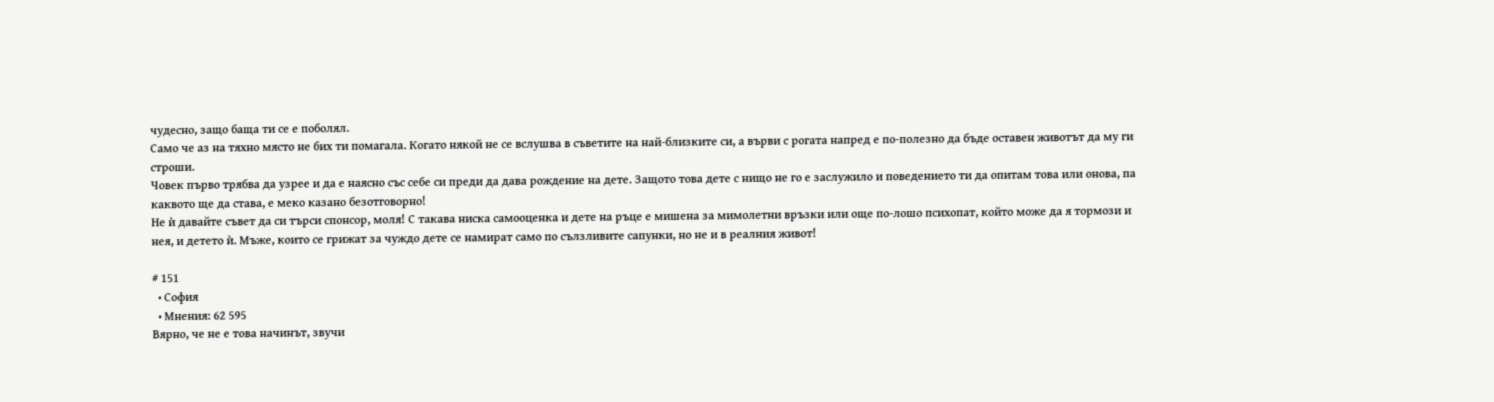чудесно, защо баща ти се е поболял.
Само че аз на тяхно място не бих ти помагала. Когато някой не се вслушва в съветите на най-близките си, а върви с рогата напред е по-полезно да бъде оставен животът да му ги строши.
Човек първо трябва да узрее и да е наясно със себе си преди да дава рождение на дете. Защото това дете с нищо не го е заслужило и поведението ти да опитам това или онова, па каквото ще да става, е меко казано безотговорно!
Не ѝ давайте съвет да си търси спонсор, моля! С такава ниска самооценка и дете на ръце е мишена за мимолетни връзки или още по-лошо психопат, който може да я тормози и нея, и детето ѝ. Мъже, които се грижат за чуждо дете се намират само по сълзливите сапунки, но не и в реалния живот!

# 151
  • София
  • Мнения: 62 595
Вярно, че не е това начинът, звучи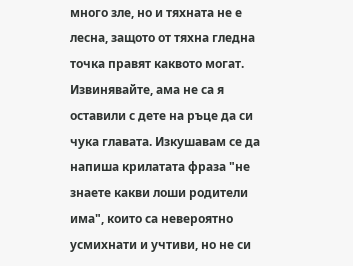много зле, но и тяхната не е лесна, защото от тяхна гледна точка правят каквото могат. Извинявайте, ама не са я оставили с дете на ръце да си чука главата. Изкушавам се да напиша крилатата фраза "не знаете какви лоши родители има", които са невероятно усмихнати и учтиви, но не си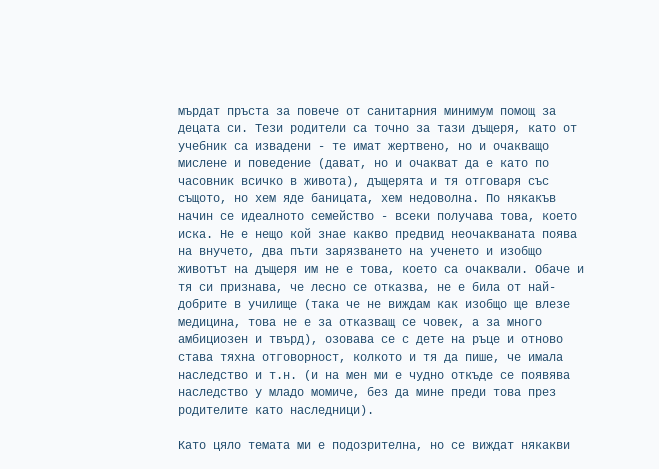мърдат пръста за повече от санитарния минимум помощ за децата си. Тези родители са точно за тази дъщеря, като от учебник са извадени - те имат жертвено, но и очакващо мислене и поведение (дават, но и очакват да е като по часовник всичко в живота), дъщерята и тя отговаря със същото, но хем яде баницата, хем недоволна. По някакъв начин се идеалното семейство - всеки получава това, което иска. Не е нещо кой знае какво предвид неочакваната поява на внучето, два пъти зарязването на ученето и изобщо животът на дъщеря им не е това, което са очаквали. Обаче и тя си признава, че лесно се отказва, не е била от най-добрите в училище (така че не виждам как изобщо ще влезе медицина, това не е за отказващ се човек, а за много амбициозен и твърд), озовава се с дете на ръце и отново става тяхна отговорност, колкото и тя да пише, че имала наследство и т.н. (и на мен ми е чудно откъде се появява наследство у младо момиче, без да мине преди това през родителите като наследници).

Като цяло темата ми е подозрителна, но се виждат някакви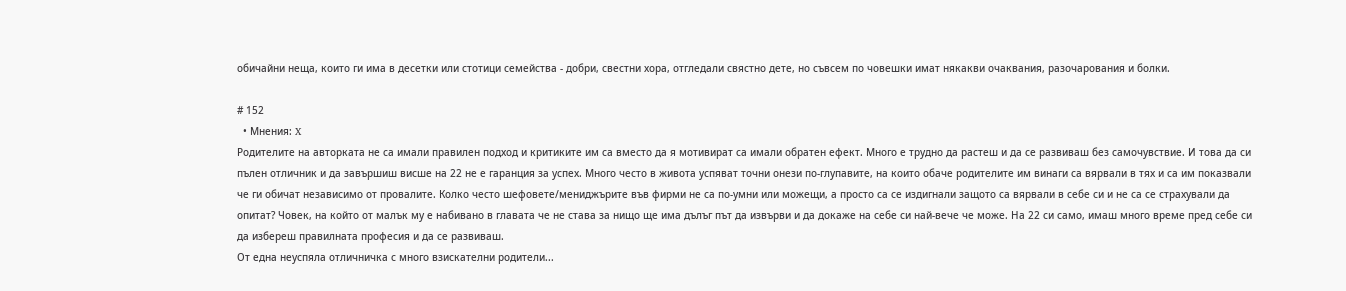обичайни неща, които ги има в десетки или стотици семейства - добри, свестни хора, отгледали свястно дете, но съвсем по човешки имат някакви очаквания, разочарования и болки.

# 152
  • Мнения: X
Родителите на авторката не са имали правилен подход и критиките им са вместо да я мотивират са имали обратен ефект. Много е трудно да растеш и да се развиваш без самочувствие. И това да си пълен отличник и да завършиш висше на 22 не е гаранция за успех. Много често в живота успяват точни онези по-глупавите, на които обаче родителите им винаги са вярвали в тях и са им показвали че ги обичат независимо от провалите. Колко често шефовете/мениджърите във фирми не са по-умни или можещи, а просто са се издигнали защото са вярвали в себе си и не са се страхували да опитат? Човек, на който от малък му е набивано в главата че не става за нищо ще има дълъг път да извърви и да докаже на себе си най-вече че може. На 22 си само, имаш много време пред себе си да избереш правилната професия и да се развиваш.
От една неуспяла отличничка с много взискателни родители...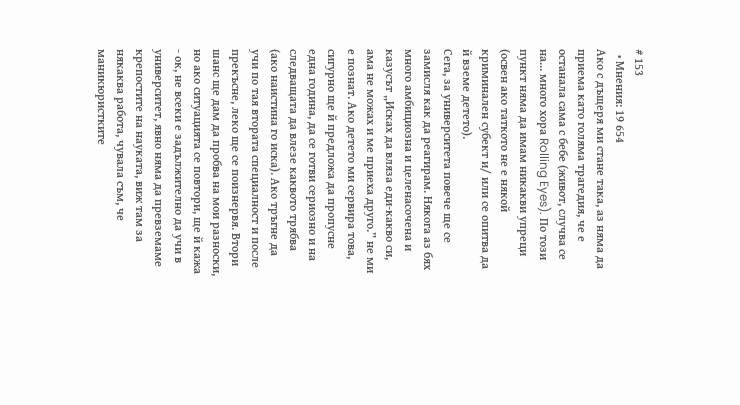# 153
  • Мнения: 19 654
Ако с дъщеря ми стане така, аз няма да приема като голяма трагедия, че е останала сама с бебе (живот, случва се на... много хора Rolling Eyes). По този пункт няма да имам никакви упреци (освен ако таткото не е някой криминален субект и/ или се опитва да й вземе детето).
Сега, за университета повече ще се замисля как да реагирам. Някога аз бях много амбициозна и целенасочена и казусът „Исках да вляза еди-какво си, ама не можах и ме приеха друго.” не ми е познат. Ако детето ми сервира това, сигурно ще й предложа да пропусне една година, да се готви сериозно и на следващата да влезе каквото трябва (ако наистина го иска). Ако тръгне да учи по тая втората специалност и после прекъсне, леко ще се поизнервя. Втори шанс ще дам да пробва на мои разноски, но ако ситуацията се повтори, ще й кажа - ок, не всеки е задължително да учи в университет, явно няма да превземаме крепостите на науката, виж там за някаква работа, чувала съм, че маникюристките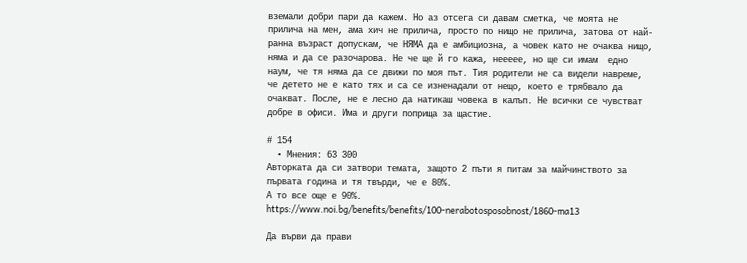вземали добри пари да кажем. Но аз отсега си давам сметка, че моята не прилича на мен, ама хич не прилича, просто по нищо не прилича, затова от най-ранна възраст допускам, че НЯМА да е амбициозна, а човек като не очаква нищо, няма и да се разочарова. Не че ще й го кажа, неееее, но ще си имам  едно наум, че тя няма да се движи по моя път. Тия родители не са видели навреме, че детето не е като тях и са се изненадали от нещо, което е трябвало да очакват. После, не е лесно да натикаш човека в калъп. Не всички се чувстват добре в офиси. Има и други поприща за щастие.

# 154
  • Мнения: 63 300
Авторката да си затвори темата, защото 2 пъти я питам за майчинството за първата година и тя твърди, че е 80%.
А то все още е 90%.
https://www.noi.bg/benefits/benefits/100-nerabotosposobnost/1860-ma13

Да върви да прави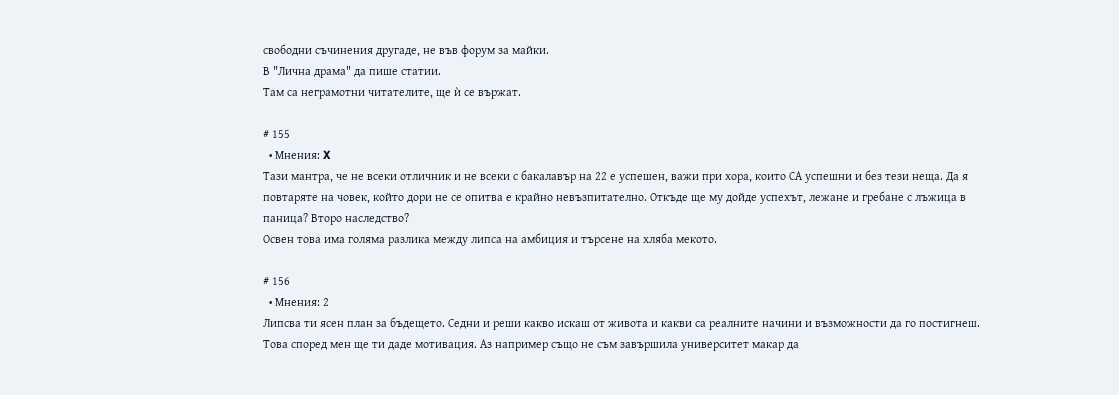свободни съчинения другаде, не във форум за майки.
В "Лична драма" да пише статии.
Там са неграмотни читателите, ще ѝ се вържат.

# 155
  • Мнения: X
Тази мантра, че не всеки отличник и не всеки с бакалавър на 22 е успешен, важи при хора, които СА успешни и без тези неща. Да я повтаряте на човек, който дори не се опитва е крайно невъзпитателно. Откъде ще му дойде успехът, лежане и гребане с лъжица в паница? Второ наследство?
Освен това има голяма разлика между липса на амбиция и търсене на хляба мекото.

# 156
  • Мнения: 2
Липсва ти ясен план за бъдещето. Седни и реши какво искаш от живота и какви са реалните начини и възможности да го постигнеш. Това според мен ще ти даде мотивация. Аз например също не съм завършила университет макар да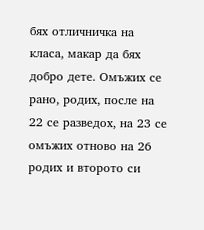бях отличничка на класа, макар да бях добро дете. Омъжих се рано, родих, после на 22 се разведох, на 23 се омъжих отново на 26 родих и второто си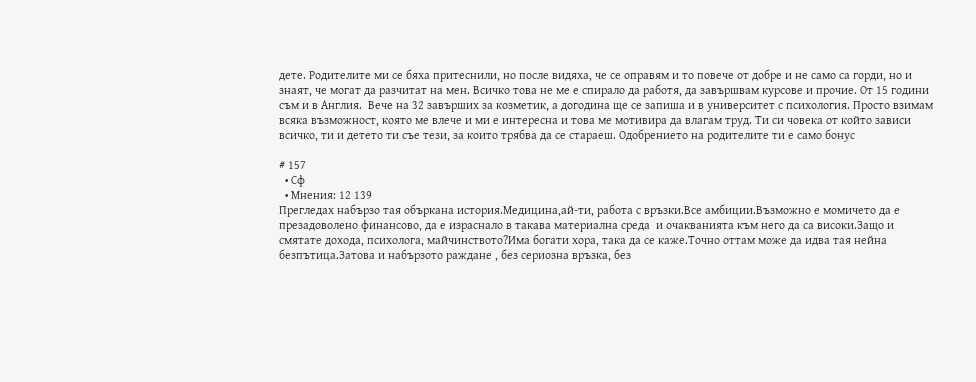дете. Родителите ми се бяха притеснили, но после видяха, че се оправям и то повече от добре и не само са горди, но и знаят, че могат да разчитат на мен. Всичко това не ме е спирало да работя, да завършвам курсове и прочие. От 15 години съм и в Англия.  Вече на 32 завърших за козметик, а догодина ще се запиша и в университет с психология. Просто взимам всяка възможност, която ме влече и ми е интересна и това ме мотивира да влагам труд. Ти си човека от който зависи всичко, ти и детето ти съе тези, за които трябва да се стараеш. Одобрението на родителите ти е само бонус

# 157
  • Сф
  • Мнения: 12 139
Прегледах набързо тая объркана история.Медицина,ай-ти, работа с връзки.Все амбиции.Възможно е момичето да е презадоволено финансово, да е израснало в такава материална среда  и очакванията към него да са високи.Защо и смятате дохода, психолога, майчинството?Има богати хора, така да се каже.Точно оттам може да идва тая нейна безпътица.Затова и набързото раждане , без сериозна връзка, без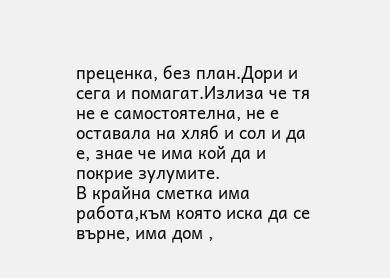преценка, без план.Дори и сега и помагат.Излиза че тя не е самостоятелна, не е оставала на хляб и сол и да е, знае че има кой да и покрие зулумите.
В крайна сметка има работа,към която иска да се върне, има дом ,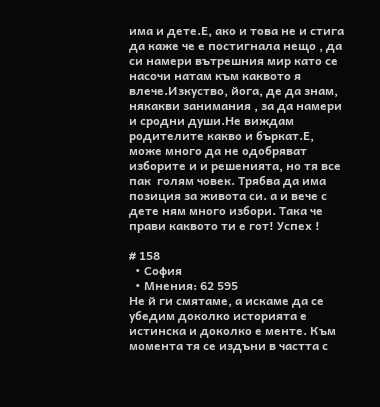има и дете.Е, ако и това не и стига да каже че е постигнала нещо , да си намери вътрешния мир като се насочи натам към каквото я влече.Изкуство, йога, де да знам, някакви занимания , за да намери и сродни души.Не виждам родителите какво и бъркат.Е, може много да не одобряват изборите и и решенията, но тя все пак  голям човек. Трябва да има  позиция за живота си. а и вече с дете ням много избори. Така че прави каквото ти е гот! Успех !

# 158
  • София
  • Мнения: 62 595
Не й ги смятаме, а искаме да се убедим доколко историята е истинска и доколко е менте. Към момента тя се издъни в частта с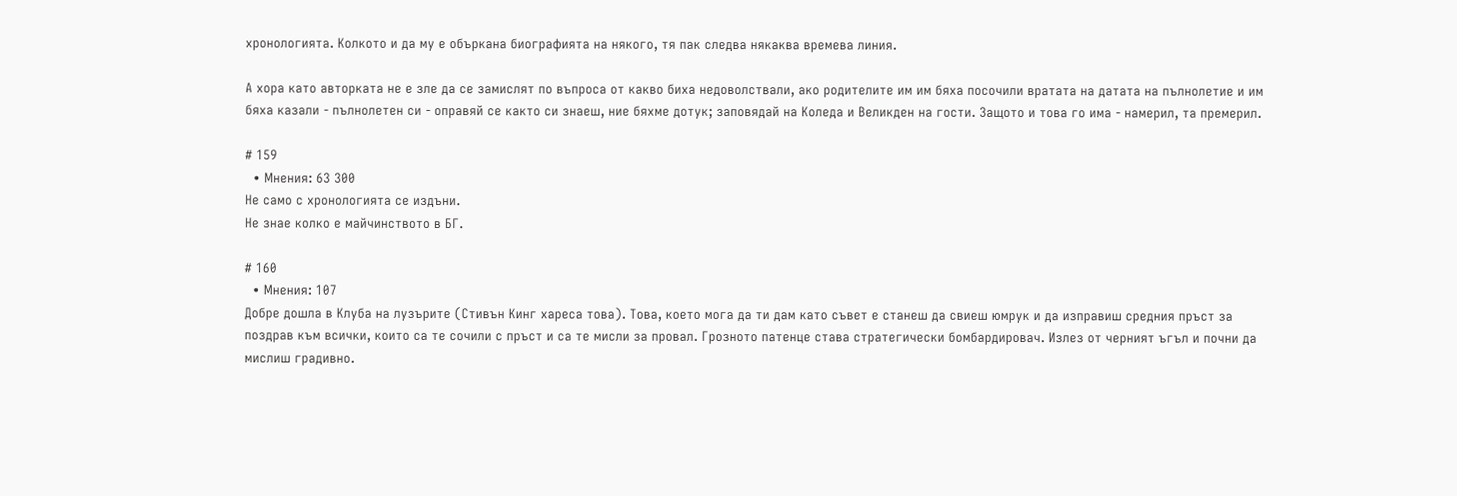хронологията. Колкото и да му е объркана биографията на някого, тя пак следва някаква времева линия.

А хора като авторката не е зле да се замислят по въпроса от какво биха недоволствали, ако родителите им им бяха посочили вратата на датата на пълнолетие и им бяха казали - пълнолетен си - оправяй се както си знаеш, ние бяхме дотук; заповядай на Коледа и Великден на гости. Защото и това го има - намерил, та премерил.

# 159
  • Мнения: 63 300
Не само с хронологията се издъни.
Не знае колко е майчинството в БГ.

# 160
  • Мнения: 107
Добре дошла в Клуба на лузърите (Стивън Кинг хареса това). Това, което мога да ти дам като съвет е станеш да свиеш юмрук и да изправиш средния пръст за поздрав към всички, които са те сочили с пръст и са те мисли за провал. Грозното патенце става стратегически бомбардировач. Излез от черният ъгъл и почни да мислиш градивно.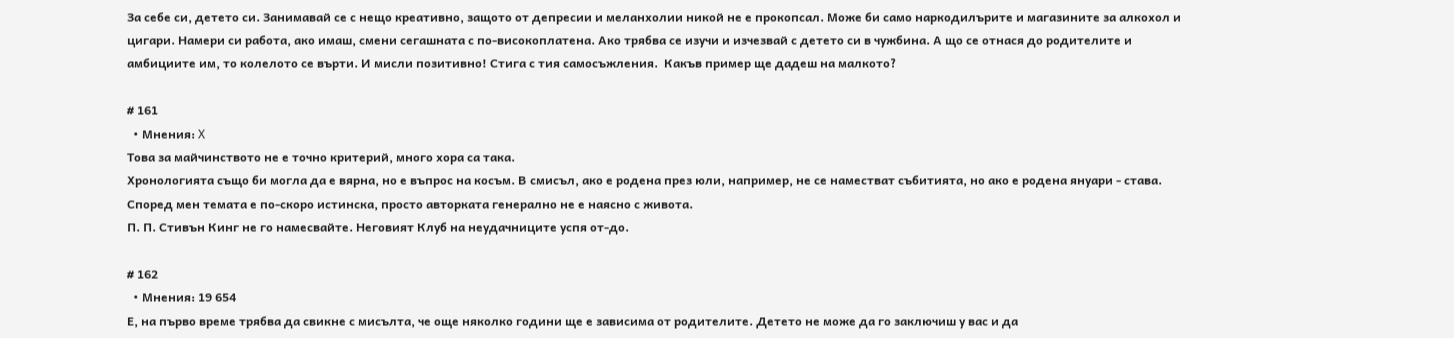За себе си, детето си. Занимавай се с нещо креативно, защото от депресии и меланхолии никой не е прокопсал. Може би само наркодилърите и магазините за алкохол и цигари. Намери си работа, ако имаш, смени сегашната с по-високоплатена. Ако трябва се изучи и изчезвай с детето си в чужбина. А що се отнася до родителите и амбициите им, то колелото се върти. И мисли позитивно! Стига с тия самосъжления.  Какъв пример ще дадеш на малкото?

# 161
  • Мнения: X
Това за майчинството не е точно критерий, много хора са така.
Хронологията също би могла да е вярна, но е въпрос на косъм. В смисъл, ако е родена през юли, например, не се наместват събитията, но ако е родена януари - става.
Според мен темата е по-скоро истинска, просто авторката генерално не е наясно с живота.
П. П. Стивън Кинг не го намесвайте. Неговият Клуб на неудачниците успя от-до.

# 162
  • Мнения: 19 654
Е, на първо време трябва да свикне с мисълта, че още няколко години ще е зависима от родителите. Детето не може да го заключиш у вас и да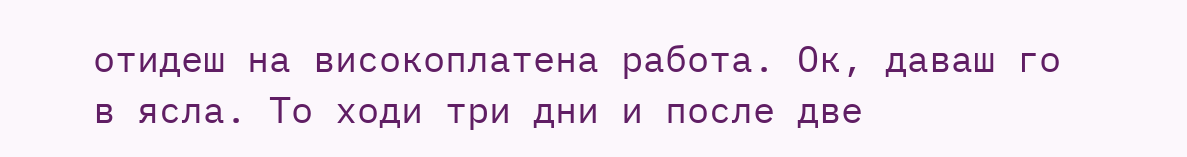отидеш на високоплатена работа. Ок, даваш го в ясла. То ходи три дни и после две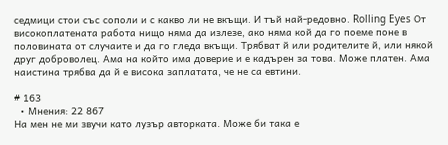седмици стои със сополи и с какво ли не вкъщи. И тъй най-редовно. Rolling Eyes От високоплатената работа нищо няма да излезе, ако няма кой да го поеме поне в половината от случаите и да го гледа вкъщи. Трябват й или родителите й, или някой друг доброволец. Ама на който има доверие и е кадърен за това. Може платен. Ама наистина трябва да й е висока заплатата, че не са евтини.

# 163
  • Мнения: 22 867
На мен не ми звучи като лузър авторката. Може би така е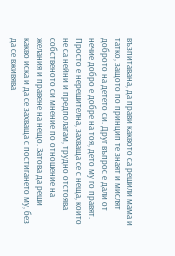възпитавана, да прави каквото са решили мама и татко, защото по принцип те знаят и мислят доброто на детето си. Друг въпрос е дали от нечие добро е добре на тоя, дето му го правят. Просто е нерешителна, захваща се с неща, които не са нейни и предполагам, трудно отстоява собственото си мнение по отношение на желания и правене на нещо. Затова да реши какво иска и да се захваща с постигането му, без да се вживява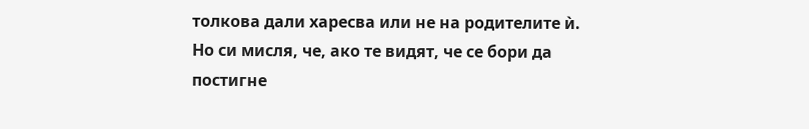толкова дали харесва или не на родителите ѝ. Но си мисля, че, ако те видят, че се бори да постигне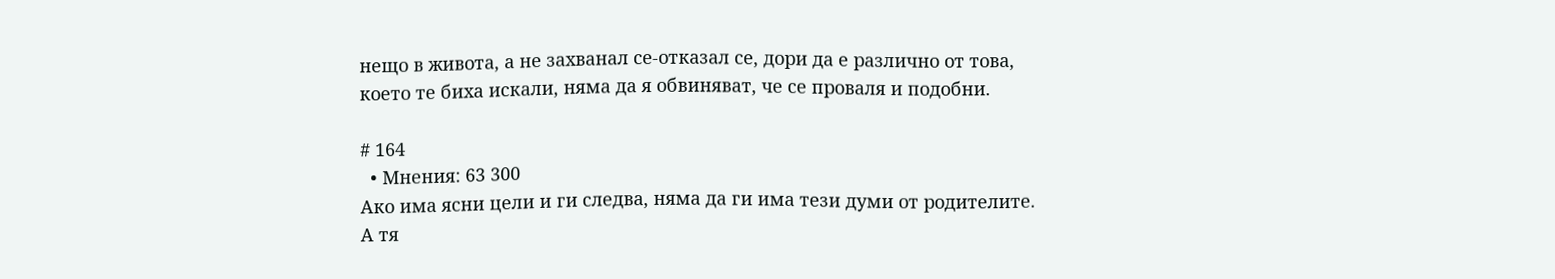нещо в живота, а не захванал се-отказал се, дори да е различно от това, което те биха искали, няма да я обвиняват, че се проваля и подобни.

# 164
  • Мнения: 63 300
Ако има ясни цели и ги следва, няма да ги има тези думи от родителите.
А тя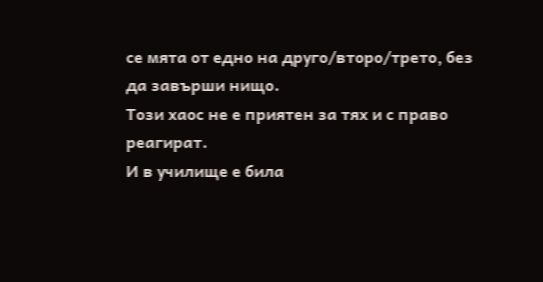се мята от едно на друго/второ/трето, без да завърши нищо.
Този хаос не е приятен за тях и с право реагират.
И в училище е била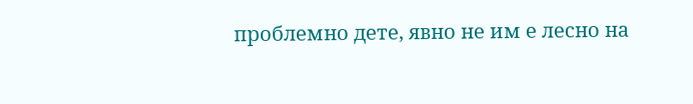проблемно дете, явно не им е лесно на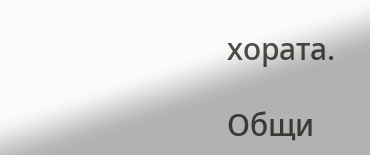хората.

Общи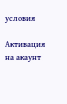условия

Активация на акаунт